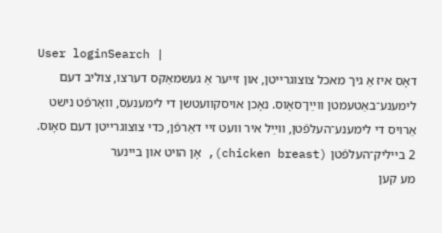User loginSearch |
דאָס איז אַ גיך מאכל צוצוגרייטן, און זייער אַ געשמאַקס דערצו, צוליב דעם לימענע־באַטעמטן ווײַן־סאָוס. נאָכן אויסקוועטשן די לימענעס, וואַרפֿט נישט אַרויס די לימענע־העלפֿטן, ווײַל איר וועט זיי דאַרפֿן, כּדי צוצוגרייטן דעם סאָוס.
2 בייליק־העלפֿטן (chicken breast), אָן הויט און ביינער
מע קען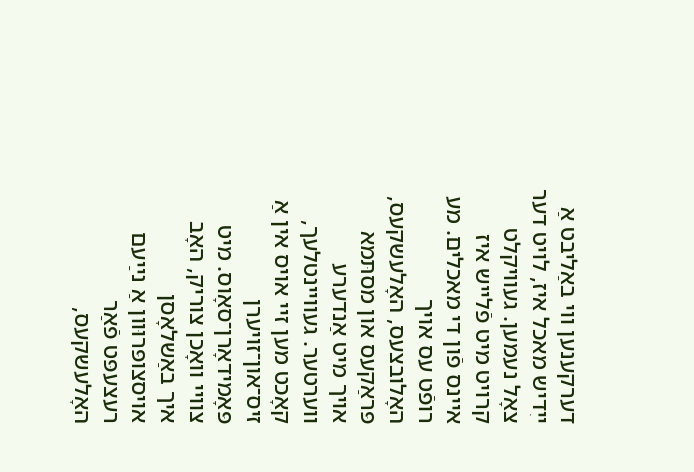דערקענען ווי באַליבט אַ ייִדיש מאכל איז, לויט דער צאָל נעמען. געוויקלט קרויט מיט פֿלייש איז איינס פֿון די מאכלים. מע רופֿט עס אויך האָלובצעס, האָלעשקעס, פּראַקעס און מסתּמא אויך מיט אַנדערע ווערטער. געוויינטלעך, קאָכט מען זיי אויס אין אַ זיס־און־זויערן פּאָמידאָרן־סאָוס. מיט צוויי וואָכן צוריק, האָב איך באַשלאָסן אויסצופּרוּוון אַ נײַעם רעצעפּט פֿאַר האָלעשקעס,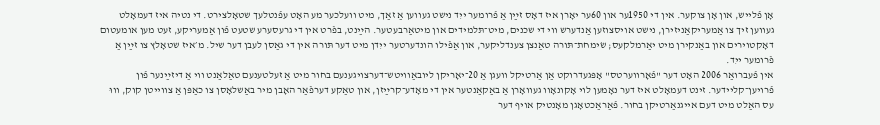אָן פֿלייש, און אָן צוקער. אין די 1950ער און 60ער יאָרן איז דאָס זײַן אַ פֿרומער ייִד נישט געווען אַ זאַך, מיט וועלכער מע האָט עפֿנטלעך שטאָלצירט. די נטיה איז דעמאָלט געווען זיך צו אַמעריקאַניזירן, נישט אויסצוזען אַנדערש ווי די שכנים, מיט־תּלמידים און מיטאַרבעטער. הײַנט, בפֿרט אין די גרעסערע שטעט פֿון אַמעריקע, זעט מען אומעטום דאָקטוירים און באַנקירן מיט יאַרמלקעס; שׂימחת־תּורה טאַנצן צענדליקער, און אַפֿילו הונדערטער ייִדן מיט דער תּורה אין די גאַסן לעבן דער שיל. מ׳איז שטאָלץ צו זײַן אַ פֿרומער ייִד.
אין פֿעברואַר 2006 האָט דער "פֿאָרווערטס" אָפּגעדרוקט אַן אַרטיקל וועגן אַ 20־יאָריקן ליובאַוויטש־דערצויגענעם בחור מיט אַ זעלטענעם טאַלאַנט ווי אַ דיזײַנער פֿון פֿרויען־קליידער. זינט דעמאָלט איז דער נאָמען לוי אָקונאָוו געוואָרן אַ באַקאַנטער אין די מאָדע־קרײַזן, און טאַקע דערפֿאַר האָבן מיר באַשלאָסן צו כאַפּן אַ צווייטן קוק, וווּ עס האַלט מיט דעם אייגנאַרטיקן בחור. פֿאַראַכטאָגן מאָנטיק אויף דער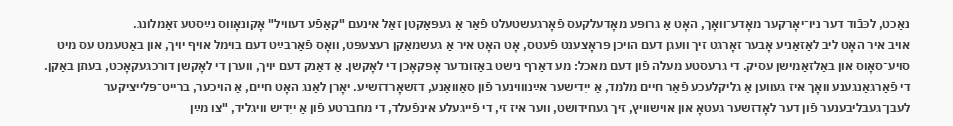נאַכט, לכּבֿוד דער ניו־יאָרקער מאָדע־וואָך, האָט אַ גרופּע מאָדעלקעס פֿאָרגעשטעלט פֿאַר אַ געפּאַקטן זאַל אינעם "קאַפֿע דעוויל" אָקונאָווס נײַסטע זאַמלונג.
אויב איר האָט ליב לאַזאַניע אָבער זאָרגט זיך וועגן דעם הויכן פּראָצענט פֿעטס, אָט האָט איר אַ געשמאַקן רעצעפּט, וואָס פֿאַרבײַט דעם בוימל אויף יויך, און באַטעמט עס מיט סויע־סאָוס און באַלזאַמישן עסיק. די גרעסטע מעלה פֿון דעם מאכל: מע דאַרף נישט באַזונדער אָפּקאָכן די לאָקשן. אַ דאַנק דעם יויך, ווערן די לאָקשן דורכגעקאָכט, בעתן באַקן.
די פֿאַרגאַנגענע וואָך איז געווען אַ גליקלעכע פֿאַר חיים מלמד, אַ ייִדישער אײַנוווינער פֿון סאַוואַנע, דזשאָרדזשיע. יאָרן לאַנג האָט חיים, אַ הויכער, ברייט־פּלייציקער לעבן־געבליבענער פֿון דער לאָדזשער געטאָ און אוישוויץ, זיך געחידושט, ווער איז זי, די פֿייגעלע אינפֿעלד, די מחברטע פֿון אַ ייִדיש וויגליד, "צו מײַן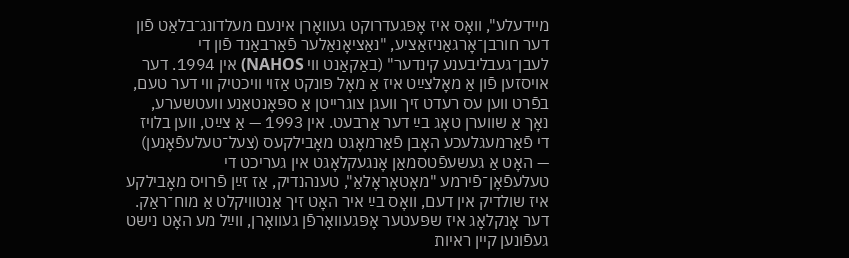מיידעלע", וואָס איז אָפּגעדרוקט געוואָרן אינעם מעלדונג־בלאַט פֿון דער חורבן־אָרגאַניזאַציע, "נאַציאָנאַלער פֿאַרבאַנד פֿון די לעבן־געבליבענע קינדער" (באַקאַנט ווי NAHOS) אין 1994. דער אויסזען פֿון אַ מאָלצײַט איז אַ מאָל פּונקט אַזוי וויכטיק ווי דער טעם, בפֿרט ווען עס רעדט זיך וועגן צוגרייטן אַ ספּאָנטאַנע וועטשערע, נאָך אַ שווערן טאָג בײַ דער אַרבעט. אין 1993 — אַ צײַט, ווען בלויז די פֿאַרמעגלעכע האָבן פֿאַרמאָגט מאָבילקעס (צעל־טעלעפֿאָנען) — האָט אַ געשעפֿטסמאַן אָנגעקלאָגט אין געריכט די טעלעפֿאָן־פֿירמע "מאָטאָראָלאַ", טענהנדיק, אַז זײַן פֿרויס מאָבילקע איז שולדיק אין דעם, וואָס בײַ איר האָט זיך אַנטוויקלט אַ מוח־ראַק. דער אָנקלאָג איז שפּעטער אָפּגעוואָרפֿן געוואָרן, ווײַל מע האָט נישט געפֿונען קיין ראיות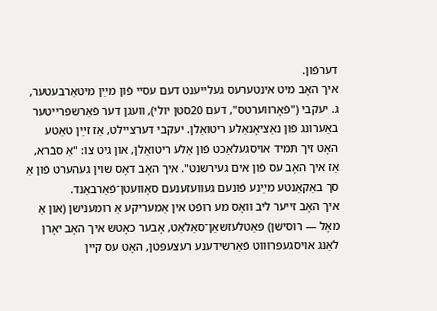דערפֿון.
איך האָב מיט אינטערעס געלייענט דעם עסיי פֿון מײַן מיטאַרבעטער, ג. יעקבי ("פֿאָרווערטס", דעם 20סטן יולי), וועגן דער פֿאַרשפּרייטער באַערונג פֿון נאַציאָנאַלע ריטואַלן. יעקבי דערציילט, אַז זײַן טאַטע האָט זיך תּמיד אויסגעלאַכט פֿון אַלע ריטואַלן, און גיט צו: "אַ סבֿרא, אַז איך האָב עס פֿון אים געירשנט". איך האָב דאָס שוין געהערט פֿון אַ סך באַקאַנטע מײַנע פֿונעם געוועזענעם סאָוועטן־פֿאַרבאַנד.
איך האָב זייער ליב וואָס מע רופֿט אין אַמעריקע אַ רומענישן (און אַ מאָל — רוסישן) פּאַטלעזשאַן־סאַלאַט, אָבער כאָטש איך האָב יאָרן לאַנג אויסגעפּרוּווט פֿאַרשידענע רעצעפּטן, האָט עס קיין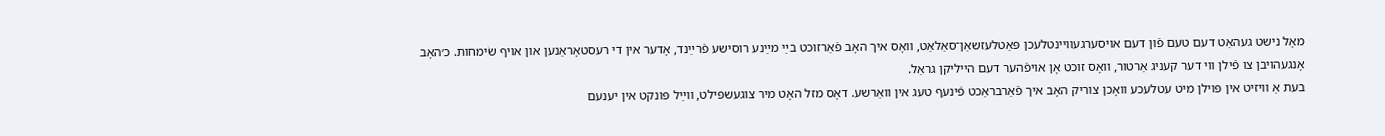מאָל נישט געהאַט דעם טעם פֿון דעם אויסערגעוויינטלעכן פּאַטלעזשאַן־סאַלאַט, וואָס איך האָב פֿאַרזוכט בײַ מײַנע רוסישע פֿרײַנד, אָדער אין די רעסטאָראַנען און אויף שׂימחות. כ׳האָב אָנגעהויבן צו פֿילן ווי דער קעניג אַרטור, וואָס זוכט אָן אויפֿהער דעם הייליקן גראַל.
בעת אַ וויזיט אין פּוילן מיט עטלעכע וואָכן צוריק האָב איך פֿאַרבראַכט פֿינעף טעג אין וואַרשע. דאָס מזל האָט מיר צוגעשפּילט, ווײַל פּונקט אין יענעם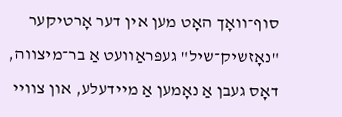סוף־וואָך האָט מען אין דער אָרטיקער "נאָזשיק־שיל" געפּראַוועט אַ בר־מיצווה, דאָס געבן אַ נאָמען אַ מיידעלע, און צוויי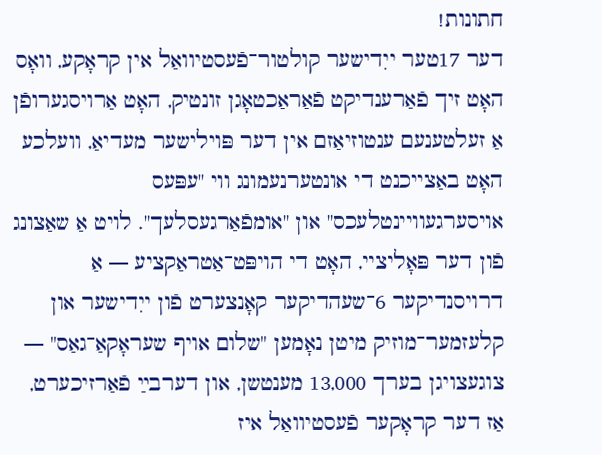חתונות!
דער 17טער ייִדישער קולטור־פֿעסטיוואַל אין קראָקע, וואָס האָט זיך פֿאַרענדיקט פֿאַראַכטאָגן זונטיק, האָט אַרויסגערופֿן אַ זעלטענעם ענטוזיאַזם אין דער פּוילישער מעדיאַ, וועלכע האָט באַצייכנט די אונטערנעמונג ווי "עפּעס אויסערגעוויינטלעכס" און "אומפֿאַרגעסלעך". לויט אַ שאַצונג פֿון דער פּאָליציי, האָט די הויפּט־אַטראַקציע — אַ דרויסנדיקער 6־שעהדיקער קאָנצערט פֿון ייִדישער און קלעזמער־מוזיק מיטן נאָמען "שלום אויף שעראָקאַ־גאַס" — צוגעצויגן בערך 13,000 מענטשן, און דערבײַ פֿאַרזיכערט, אַז דער קראָקער פֿעסטיוואַל איז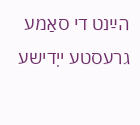הײַנט די סאַמע גרעסטע ייִדישע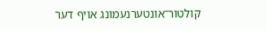קולטור־אונטערנעמונג אויף דער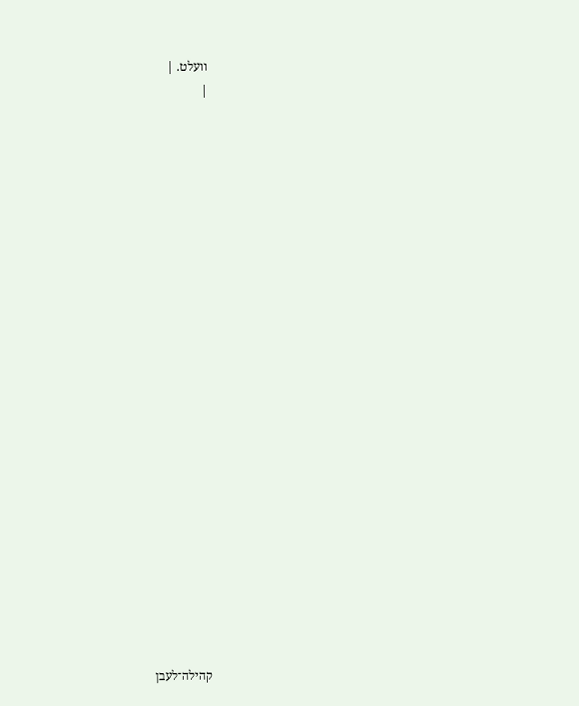וועלט. |
|























קהילה־לעבן